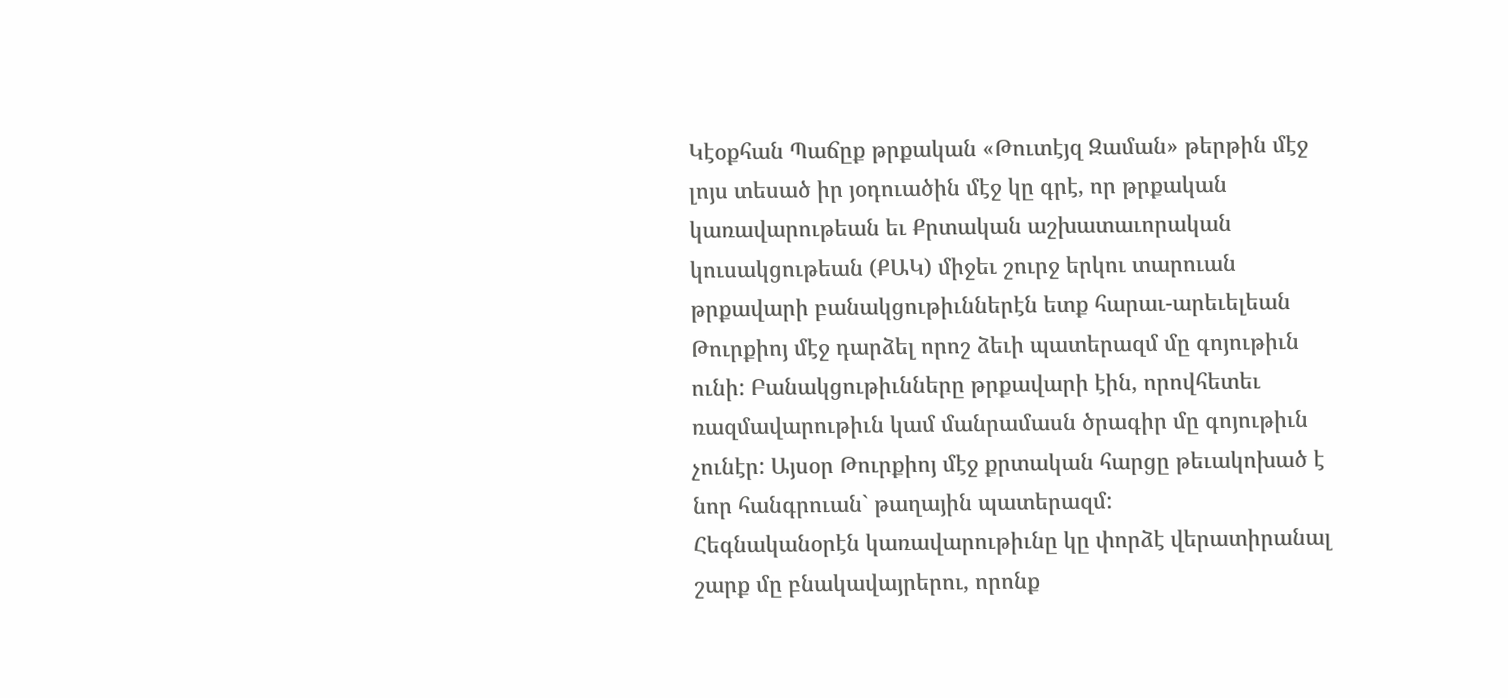Կէօքհան Պաճըք թրքական «Թուտէյզ Զաման» թերթին մէջ լոյս տեսած իր յօդուածին մէջ կը գրէ, որ թրքական կառավարութեան եւ Քրտական աշխատաւորական կուսակցութեան (ՔԱԿ) միջեւ շուրջ երկու տարուան թրքավարի բանակցութիւններէն ետք հարաւ-արեւելեան Թուրքիոյ մէջ դարձել որոշ ձեւի պատերազմ մը գոյութիւն ունի: Բանակցութիւնները թրքավարի էին, որովհետեւ ռազմավարութիւն կամ մանրամասն ծրագիր մը գոյութիւն չունէր: Այսօր Թուրքիոյ մէջ քրտական հարցը թեւակոխած է նոր հանգրուան` թաղային պատերազմ:
Հեգնականօրէն կառավարութիւնը կը փորձէ վերատիրանալ շարք մը բնակավայրերու, որոնք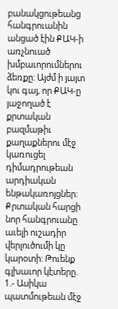բանակցութեանց հանգրուանին անցած էին ՔԱԿ-ի առչնուած խմբաւորումներու ձեռքը: Այժմ ի յայտ կու գայ, որ ՔԱԿ-ը յաջողած է քրտական բազմաթիւ քաղաքներու մէջ կառուցել դիմադրութեան արդիական ենթակառոյցներ: Քրտական հարցի նոր հանգրուանը աւելի ուշադիր վերլուծումի կը կարօտի: Թուենք գլխաւոր կէտերը.
1.- Ասիկա պատմութեան մէջ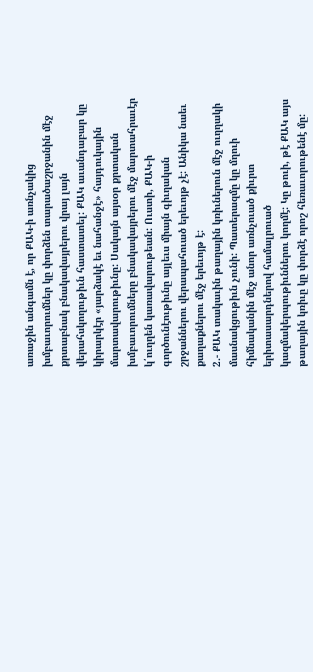առաջին անգամն է, որ ՔԱԿ-ի առնչակից խմբաւորումներ կը փորձեն տարածաշրջանին մէջ քրտաբնակ բնակավայրերու վրայ լայն վերահսկողութիւն հաստատել: ՔԱԿ աւանդաբար կը կիրարկէր «յարձակէ եւ նահանջէ» հայդուկային մարտավարութիւնը: Սակայն այսօր քրտական խմբաւորումները բնակավայրերու մէջ մարտահրաւէր կ՛ուղղեն կառավարութեան: Ուստի, ՔԱԿ-ի գործունէութիւնը այլեւս միայն գիւղական շրջաններու վերապահուած երեւոյթ չէ: Անիկա նաեւ քաղաքներու մէջ երեւոյթ է:
2.- ՔԱԿ տակաւին թաղային կռիւներուն մէջ ուղղակի մասնակցութիւն չունի: Պատերազմը կը մղուի հիմնականին մէջ անոր առնչուած քիւրտ երիտասարդներով համալրուած կազմակերպութիւններու կողմէ: Կը թուի, թէ ՔԱԿ այս թաղային կռիւը կը փորձէ որոշ հեռաւորութենէ մը: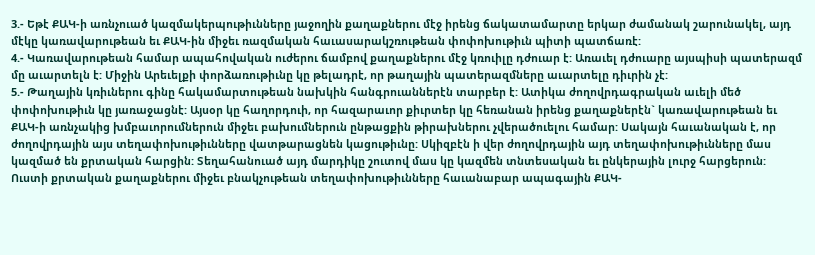3.- Եթէ ՔԱԿ-ի առնչուած կազմակերպութիւնները յաջողին քաղաքներու մէջ իրենց ճակատամարտը երկար ժամանակ շարունակել, այդ մէկը կառավարութեան եւ ՔԱԿ-ին միջեւ ռազմական հաւասարակշռութեան փոփոխութիւն պիտի պատճառէ:
4.- Կառավարութեան համար ապահովական ուժերու ճամբով քաղաքներու մէջ կռուիլը դժուար է: Առաւել դժուարը այսպիսի պատերազմ մը աւարտելն է: Միջին Արեւելքի փորձառութիւնը կը թելադրէ, որ թաղային պատերազմները աւարտելը դիւրին չէ:
5.- Թաղային կռիւներու գինը հակամարտութեան նախկին հանգրուաններէն տարբեր է: Ատիկա ժողովրդագրական աւելի մեծ փոփոխութիւն կը յառաջացնէ: Այսօր կը հաղորդուի, որ հազարաւոր քիւրտեր կը հեռանան իրենց քաղաքներէն` կառավարութեան եւ ՔԱԿ-ի առնչակից խմբաւորումներուն միջեւ բախումներուն ընթացքին թիրախներու չվերածուելու համար: Սակայն հաւանական է, որ ժողովրդային այս տեղափոխութիւնները վատթարացնեն կացութիւնը: Սկիզբէն ի վեր ժողովրդային այդ տեղափոխութիւնները մաս կազմած են քրտական հարցին: Տեղահանուած այդ մարդիկը շուտով մաս կը կազմեն տնտեսական եւ ընկերային լուրջ հարցերուն: Ուստի քրտական քաղաքներու միջեւ բնակչութեան տեղափոխութիւնները հաւանաբար ապագային ՔԱԿ-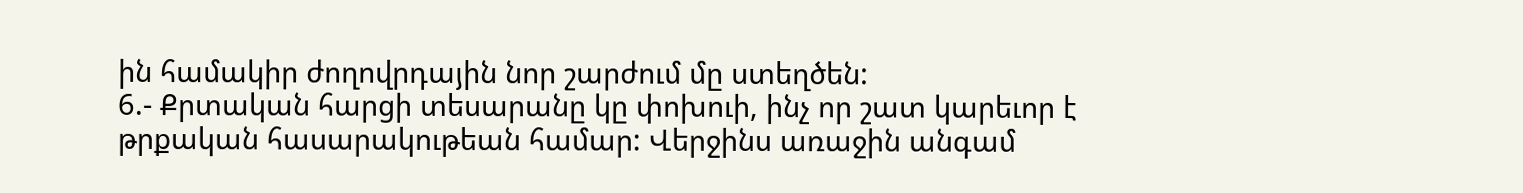ին համակիր ժողովրդային նոր շարժում մը ստեղծեն:
6.- Քրտական հարցի տեսարանը կը փոխուի, ինչ որ շատ կարեւոր է թրքական հասարակութեան համար: Վերջինս առաջին անգամ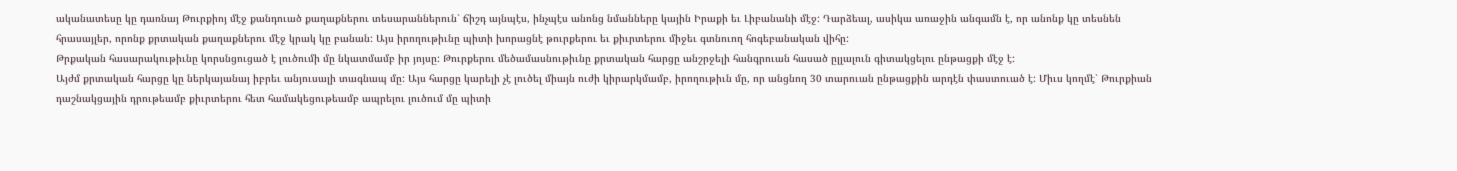ականատեսը կը դառնայ Թուրքիոյ մէջ քանդուած քաղաքներու տեսարաններուն` ճիշդ այնպէս, ինչպէս անոնց նմանները կային Իրաքի եւ Լիբանանի մէջ: Դարձեալ, ասիկա առաջին անգամն է, որ անոնք կը տեսնեն հրասայլեր, որոնք քրտական քաղաքներու մէջ կրակ կը բանան: Այս իրողութիւնը պիտի խորացնէ թուրքերու եւ քիւրտերու միջեւ գտնուող հոգեբանական վիհը:
Թրքական հասարակութիւնը կորսնցուցած է լուծումի մը նկատմամբ իր յոյսը: Թուրքերու մեծամասնութիւնը քրտական հարցը անշրջելի հանգրուան հասած ըլլալուն գիտակցելու ընթացքի մէջ է:
Այժմ քրտական հարցը կը ներկայանայ իբրեւ անյուսալի տագնապ մը: Այս հարցը կարելի չէ լուծել միայն ուժի կիրարկմամբ, իրողութիւն մը, որ անցնող 30 տարուան ընթացքին արդէն փաստուած է: Միւս կողմէ` Թուրքիան դաշնակցային դրութեամբ քիւրտերու հետ համակեցութեամբ ապրելու լուծում մը պիտի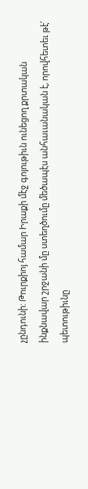չընդունի: Թուրքիոյ համար Իրաքի մէջ գոյութիւն ունեցող քրտական ինքնավար շրջանի մը ստեղծումը մեծապէս անհաւանական է, որովհետեւ թէ՛ պետութիւնը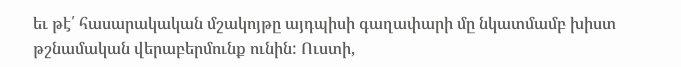եւ թէ՛ հասարակական մշակոյթը այդպիսի գաղափարի մը նկատմամբ խիստ թշնամական վերաբերմունք ունին: Ուստի,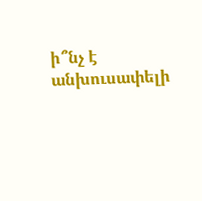ի՞նչ է անխուսափելի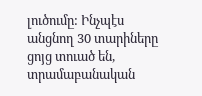լուծումը: Ինչպէս անցնող 30 տարիները ցոյց տուած են, տրամաբանական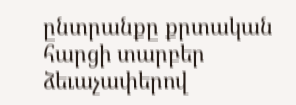ընտրանքը քրտական հարցի տարբեր ձեւաչափերով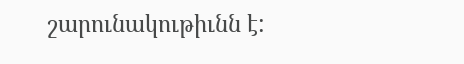շարունակութիւնն է: